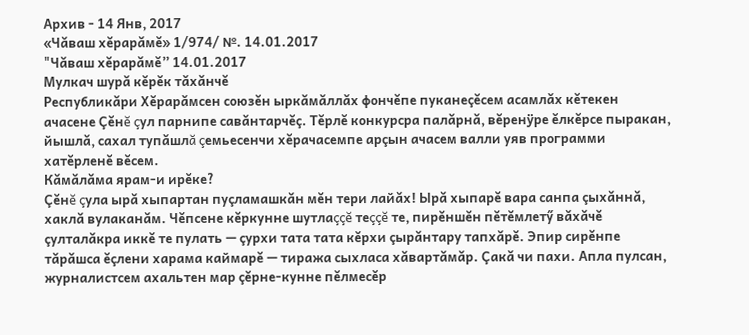Архив - 14 Янв, 2017
«Чăваш хĕрарăмĕ» 1/974/ №. 14.01.2017
"Чăваш хĕрарăмĕ” 14.01.2017
Мулкач шурă кĕрĕк тăхăнчĕ
Республикăри Хĕрарăмсен союзĕн ыркăмăллăх фончĕпе пуканеçĕсем асамлăх кĕтекен ачасене Çĕнĕ çул парнипе савăнтарчĕç. Тĕрлĕ конкурсра палăрнă, вĕренÿре ĕлкĕрсе пыракан, йышлă, сахал тупăшлă çемьесенчи хĕрачасемпе арçын ачасем валли уяв программи хатĕрленĕ вĕсем.
Кăмăлăма ярам-и ирĕке?
Çĕнĕ çула ырă хыпартан пуçламашкăн мĕн тери лайăх! Ырă хыпарĕ вара санпа çыхăннă, хаклă вулаканăм. Чĕпсене кĕркунне шутлаççĕ теççĕ те, пирĕншĕн пĕтĕмлетӳ вăхăчĕ çулталăкра иккĕ те пулать — çурхи тата тата кĕрхи çырăнтару тапхăрĕ. Эпир сирĕнпе тăрăшса ĕçлени харама каймарĕ — тиража сыхласа хăвартăмăр. Çакă чи пахи. Апла пулсан, журналистсем ахальтен мар çĕрне-кунне пĕлмесĕр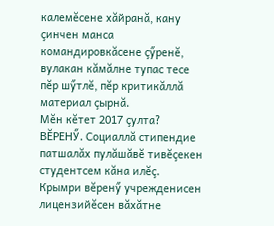калемĕсене хăйранă, кану çинчен манса командировкăсене çӳренĕ, вулакан кăмăлне тупас тесе пĕр шӳтлĕ, пĕр критикăллă материал çырнă.
Мĕн кĕтет 2017 çулта?
ВĔРЕНӲ. Социаллă стипендие патшалăх пулăшăвĕ тивĕçекен студентсем кăна илĕç. Крымри вĕренӳ учрежденисен лицензийĕсен вăхăтне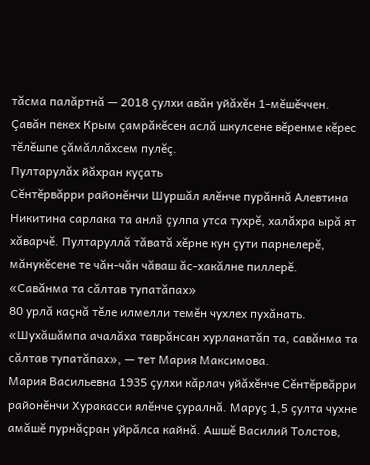тăсма палăртнă — 2018 çулхи авăн уйăхĕн 1-мĕшĕччен. Çавăн пекех Крым çамрăкĕсен аслă шкулсене вĕренме кĕрес тĕлĕшпе çăмăллăхсем пулĕç.
Пултарулăх йăхран куçать
Сĕнтĕрвăрри районĕнчи Шуршăл ялĕнче пурăннă Алевтина Никитина сарлака та анлă çулпа утса тухрĕ, халăхра ырă ят хăварчĕ. Пултаруллă тăватă хĕрне кун çути парнелерĕ, мăнукĕсене те чăн-чăн чăваш ăс-хакăлне пиллерĕ.
«Савăнма та сăлтав тупатăпах»
80 урлă каçнă тĕле илмелли темĕн чухлех пухăнать. «Шухăшăмпа ачалăха таврăнсан хурланатăп та, савăнма та сăлтав тупатăпах», — тет Мария Максимова.
Мария Васильевна 1935 çулхи кăрлач уйăхĕнче Сĕнтĕрвăрри районĕнчи Хуракасси ялĕнче çуралнă. Маруç 1,5 çулта чухне амăшĕ пурнăçран уйрăлса кайнă. Ашшĕ Василий Толстов,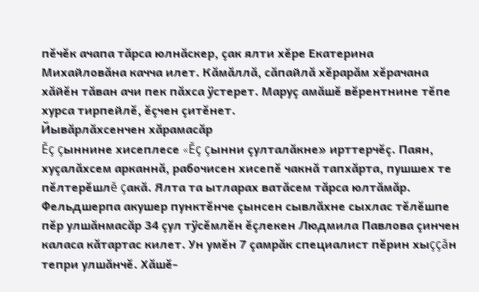пĕчĕк ачапа тăрса юлнăскер, çак ялти хĕре Екатерина Михайловăна качча илет. Кăмăллă, сăпайлă хĕрарăм хĕрачана хăйĕн тăван ачи пек пăхса ÿстерет. Маруç амăшĕ вĕрентнине тĕпе хурса тирпейлĕ, ĕçчен çитĕнет.
Йывăрлăхсенчен хăрамасăр
Ĕç çыннине хисеплесе «Ĕç çынни çулталăкне» ирттерчĕç. Паян, хуçалăхсем арканнă, рабочисен хисепĕ чакнă тапхăрта, пушшех те пĕлтерĕшлĕ çакă. Ялта та ытларах ватăсем тăрса юлтăмăр.
Фельдшерпа акушер пунктĕнче çынсен сывлăхне сыхлас тĕлĕшпе пĕр улшăнмасăр 34 çул тÿсĕмлĕн ĕçлекен Людмила Павлова çинчен каласа кăтартас килет. Ун умĕн 7 çамрăк специалист пĕрин хыççăн тепри улшăнчĕ. Хăшĕ-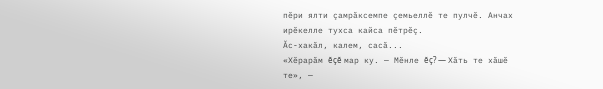пĕри ялти çамрăксемпе çемьеллĕ те пулчĕ. Анчах ирĕкелле тухса кайса пĕтрĕç.
Ăс-хакăл, калем, сасă...
«Хĕрарăм ĕçĕ мар ку. — Мĕнле ĕç? — Хăть те хăшĕ те», —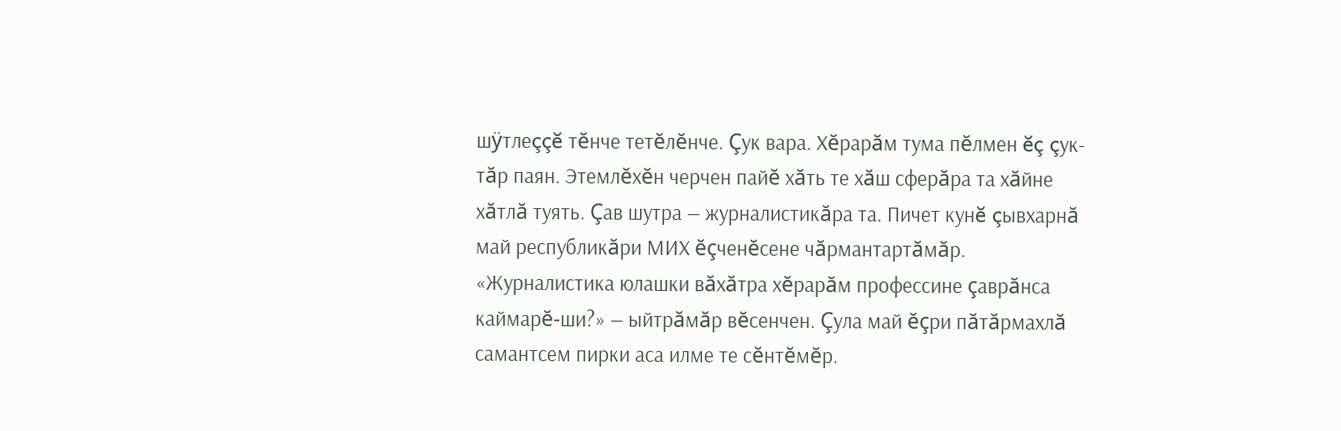шÿтлеççĕ тĕнче тетĕлĕнче. Çук вара. Хĕрарăм тума пĕлмен ĕç çук-тăр паян. Этемлĕхĕн черчен пайĕ хăть те хăш сферăра та хăйне хăтлă туять. Çав шутра — журналистикăра та. Пичет кунĕ çывхарнă май республикăри МИХ ĕçченĕсене чăрмантартăмăр. «Журналистика юлашки вăхăтра хĕрарăм профессине çаврăнса каймарĕ-ши?» — ыйтрăмăр вĕсенчен. Çула май ĕçри пăтăрмахлă самантсем пирки аса илме те сĕнтĕмĕр.